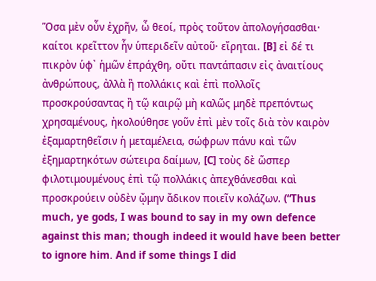Ὅσα μὲν οὖν ἐχρῆν, ὦ θεοί, πρὸς τοῦτον ἀπολογήσασθαι· καίτοι κρεῖττον ἦν ὑπεριδεῖν αὐτοῦ· εἴρηται. [B] εἰ δέ τι πικρὸν ὑφ᾽ ἡμῶν ἐπράχθη, οὔτι παντάπασιν εἰς ἀναιτίους ἀνθρώπους, ἀλλὰ ἢ πολλάκις καὶ ἐπὶ πολλοῖς προσκρούσαντας ἢ τῷ καιρῷ μὴ καλῶς μηδὲ πρεπόντως χρησαμένους, ἠκολούθησε γοῦν ἐπὶ μὲν τοῖς διὰ τὸν καιρὸν ἐξαμαρτηθεῖσιν ἡ μεταμέλεια, σώφρων πάνυ καὶ τῶν ἐξημαρτηκότων σώτειρα δαίμων, [C] τοὺς δὲ ὥσπερ φιλοτιμουμένους ἐπὶ τῷ πολλάκις ἀπεχθάνεσθαι καὶ προσκρούειν οὐδὲν ᾤμην ἄδικον ποιεῖν κολάζων. (“Thus much, ye gods, I was bound to say in my own defence against this man; though indeed it would have been better to ignore him. And if some things I did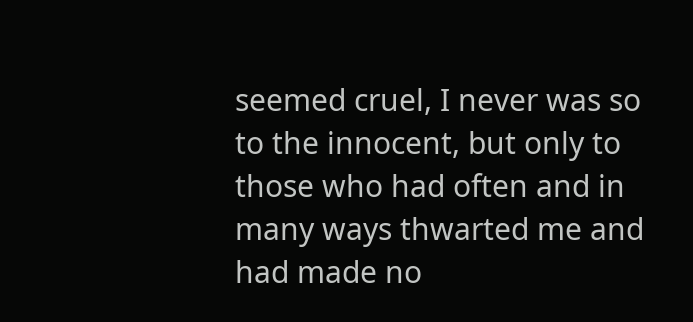seemed cruel, I never was so to the innocent, but only to those who had often and in many ways thwarted me and had made no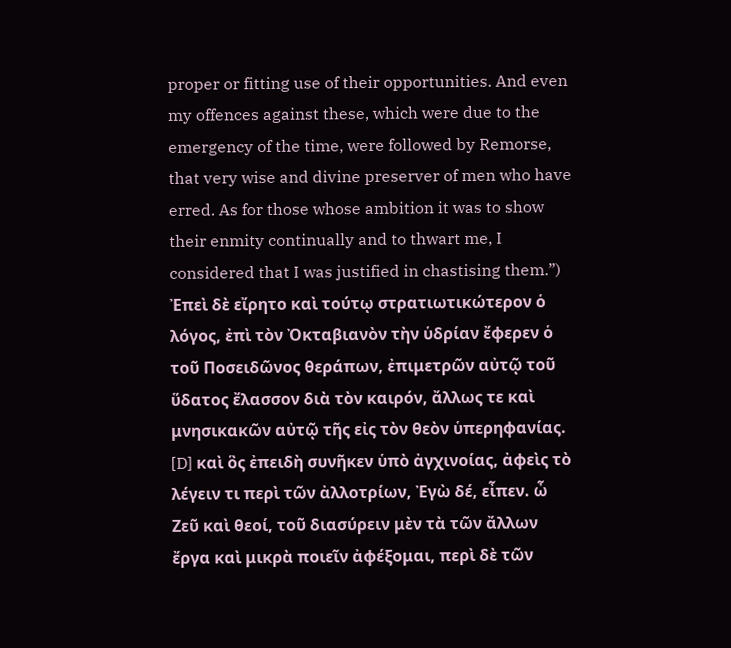proper or fitting use of their opportunities. And even my offences against these, which were due to the emergency of the time, were followed by Remorse, that very wise and divine preserver of men who have erred. As for those whose ambition it was to show their enmity continually and to thwart me, I considered that I was justified in chastising them.”) Ἐπεὶ δὲ εἴρητο καὶ τούτῳ στρατιωτικώτερον ὁ λόγος, ἐπὶ τὸν Ὀκταβιανὸν τὴν ὑδρίαν ἔφερεν ὁ τοῦ Ποσειδῶνος θεράπων, ἐπιμετρῶν αὐτῷ τοῦ ὕδατος ἔλασσον διὰ τὸν καιρόν, ἄλλως τε καὶ μνησικακῶν αὐτῷ τῆς εἰς τὸν θεὸν ὑπερηφανίας. [D] καὶ ὃς ἐπειδὴ συνῆκεν ὑπὸ ἀγχινοίας, ἀφεὶς τὸ λέγειν τι περὶ τῶν ἀλλοτρίων, Ἐγὼ δέ, εἶπεν. ὦ Ζεῦ καὶ θεοί, τοῦ διασύρειν μὲν τὰ τῶν ἄλλων ἔργα καὶ μικρὰ ποιεῖν ἀφέξομαι, περὶ δὲ τῶν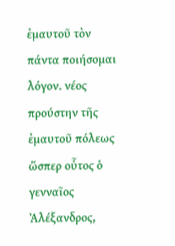ἐμαυτοῦ τὸν πάντα ποιήσομαι λόγον. νέος προύστην τῆς ἐμαυτοῦ πόλεως ὥσπερ οὗτος ὁ γενναῖος Ἀλέξανδρος,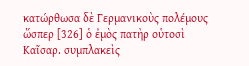κατώρθωσα δὲ Γερμανικοὺς πολέμους ὥσπερ [326] ὁ ἐμὸς πατὴρ οὑτοσὶ Καῖσαρ. συμπλακεὶς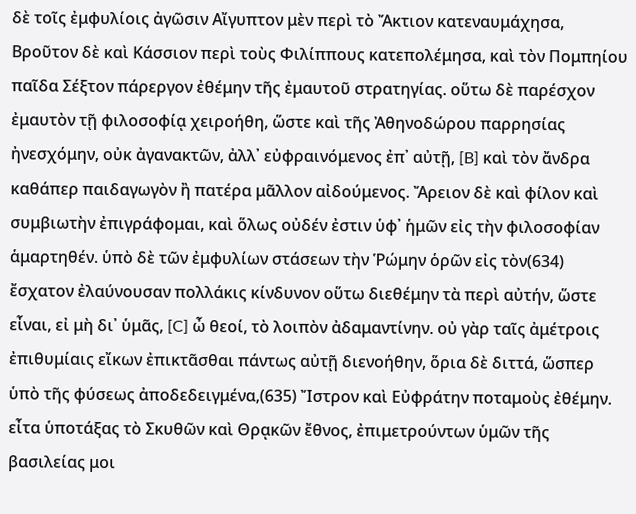δὲ τοῖς ἐμφυλίοις ἀγῶσιν Αἴγυπτον μὲν περὶ τὸ Ἄκτιον κατεναυμάχησα, Βροῦτον δὲ καὶ Κάσσιον περὶ τοὺς Φιλίππους κατεπολέμησα, καὶ τὸν Πομπηίου παῖδα Σέξτον πάρεργον ἐθέμην τῆς ἐμαυτοῦ στρατηγίας. οὕτω δὲ παρέσχον ἐμαυτὸν τῇ φιλοσοφίᾳ χειροήθη, ὥστε καὶ τῆς Ἀθηνοδώρου παρρησίας ἠνεσχόμην, οὐκ ἀγανακτῶν, ἀλλ᾽ εὐφραινόμενος ἐπ᾽ αὐτῇ, [B] καὶ τὸν ἄνδρα καθάπερ παιδαγωγὸν ἢ πατέρα μᾶλλον αἰδούμενος. Ἄρειον δὲ καὶ φίλον καὶ συμβιωτὴν ἐπιγράφομαι, καὶ ὅλως οὐδέν ἐστιν ὑφ᾽ ἡμῶν εἰς τὴν φιλοσοφίαν ἁμαρτηθέν. ὑπὸ δὲ τῶν ἐμφυλίων στάσεων τὴν Ῥώμην ὁρῶν εἰς τὸν(634) ἔσχατον ἐλαύνουσαν πολλάκις κίνδυνον οὕτω διεθέμην τὰ περὶ αὐτήν, ὥστε εἶναι, εἰ μὴ δι᾽ ὑμᾶς, [C] ὦ θεοί, τὸ λοιπὸν ἀδαμαντίνην. οὐ γὰρ ταῖς ἀμέτροις ἐπιθυμίαις εἴκων ἐπικτᾶσθαι πάντως αὐτῇ διενοήθην, ὅρια δὲ διττά, ὥσπερ ὑπὸ τῆς φύσεως ἀποδεδειγμένα,(635) Ἴστρον καὶ Εὐφράτην ποταμοὺς ἐθέμην. εἶτα ὑποτάξας τὸ Σκυθῶν καὶ Θρᾳκῶν ἔθνος, ἐπιμετρούντων ὑμῶν τῆς βασιλείας μοι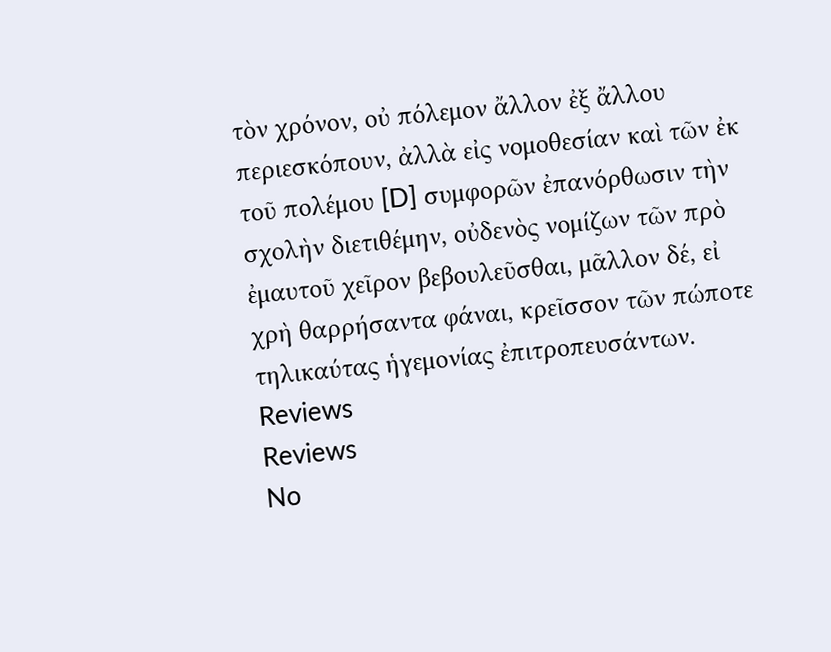τὸν χρόνον, οὐ πόλεμον ἄλλον ἐξ ἄλλου περιεσκόπουν, ἀλλὰ εἰς νομοθεσίαν καὶ τῶν ἐκ τοῦ πολέμου [D] συμφορῶν ἐπανόρθωσιν τὴν σχολὴν διετιθέμην, οὐδενὸς νομίζων τῶν πρὸ ἐμαυτοῦ χεῖρον βεβουλεῦσθαι, μᾶλλον δέ, εἰ χρὴ θαρρήσαντα φάναι, κρεῖσσον τῶν πώποτε τηλικαύτας ἡγεμονίας ἐπιτροπευσάντων.
Reviews
Reviews
No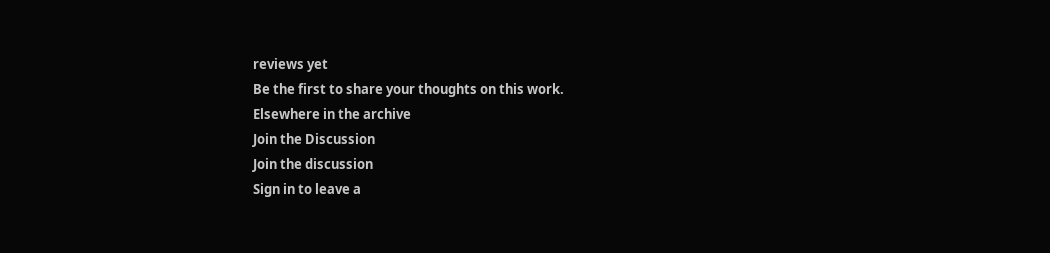reviews yet
Be the first to share your thoughts on this work.
Elsewhere in the archive
Join the Discussion
Join the discussion
Sign in to leave a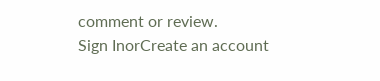comment or review.
Sign InorCreate an account